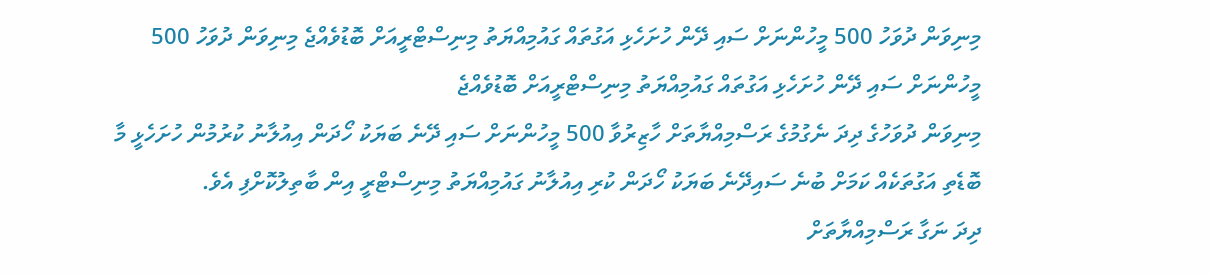މިނިވަން ދުވަހު 500 މީހުންނަށް ސައި ދޭން ހުށަހެޅި އަގުތައް ގައުމިއްޔަތު މިނިސްޓްރީއަށް ބޮޑުވެއްޖެ މިނިވަން ދުވަހު 500 މީހުންނަށް ސައި ދޭން ހުށަހެޅި އަގުތައް ގައުމިއްޔަތު މިނިސްޓްރީއަށް ބޮޑުވެއްޖެ
މިނިވަން ދުވަހުގެ ދިދަ ނެގުމުގެ ރަސްމިއްޔާތަށް ހާޒިރުވާ 500 މީހުންނަށް ސައި ދޭނެ ބަޔަކު ހޯދަން އިއުލާނު ކުރުމުން ހުށަހެޅީ މާ ބޮޑެތި އަގުތަކެއް ކަމަށް ބުނެ ސައިދޭނެ ބަޔަކު ހޯދަން ކުރި އިއުލާނު ގައުމިއްޔަތު މިނިސްޓްރީ އިން ބާތިލުކޮށްފި އެވެ.
ދިދަ ނަގާ ރަސްމިއްޔާތަށް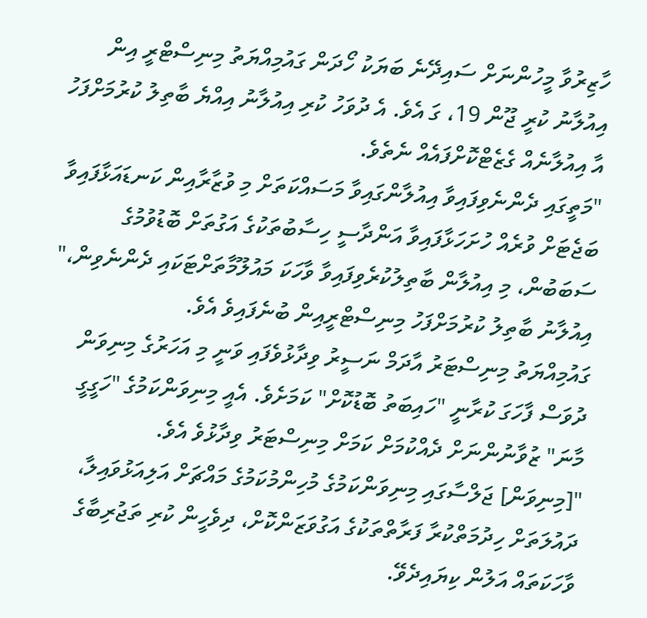ހާޒިރުވާ މީހުންނަށް ސައިދޭނެ ބަޔަކު ހޯދަން ގައުމިއްޔަތު މިނިސްޓްރީ އިން އިއުލާނު ކުރީ ޖޫން 19، ގަ އެވެ. އެ ދުވަހު ކުރި އިއުލާނު އިއްޔެ ބާތިލު ކުރުމަށްފަހު އާ އިއުލާނެއް ގެޒެޓްކޮށްފައެއް ނެތެވެ.
"މަތީގައި ދެންނެވިފައިވާ އިއުލާންގައިވާ މަސައްކަތަށް މި ވުޒާރާއިން ކަނޑައަޅާފައިވާ ބަޖެޓަށް ވުރެއް ހުށަހަޅާފައިވާ އަންދާސީ ހިސާބުތަކުގެ އަގުތަށް ބޮޑުވުމުގެ ސަބަބުން، މި އިއުލާން ބާތިލުކުރެވިފައިވާ ވާހަކަ މައުލޫމާތަށްޓަކައި ދެންނެވިން،" އިއުލާނު ބާތިލު ކުރުމަށްފަހު މިނިސްޓްރީއިން ބުނެފައިވެ އެވެ.
ގައުމިއްޔަތު މިނިސްޓަރު އާދަމް ނަސީރު ވިދާޅުވެފައި ވަނީ މި އަހަރުގެ މިނިވަން ދުވަސް ފާހަގަ ކުރާނީ "ހައިބަތު ބޮޑުކޮށް" ކަމަށެވެ. އެއީ މިނިވަންކަމުގެ "ހަގީގީ މާނަ" ޒުވާނުންނަށް ދެއްކުމަށް ކަމަށް މިނިސްޓަރު ވިދާޅުވެ އެވެ.
"[މިނިވަން] ޖަލްސާގައި މިނިވަންކަމުގެ މުހިންމުކަމުގެ މައްޗަށް އަލިއަޅުވައިލާ، ދައުލަތަށް ހިދުމަތްކުރާ ފަރާތްތަކުގެ އަގުވަޒަންކޮށް، ދިވެހީން ކުރި ތަޖުރިބާގެ ވާހަކަތައް އަލުން ކިޔައިދެވޭ.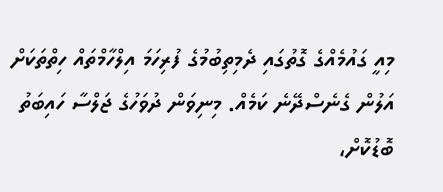މިއީ ގައުމެއްގެ ގޮތުގައި ދެމިތިބުމުގެ ފުރިހަމަ އިލްހާމްތައް ހިތްތަކަށް އަލުން ގެނެސްދޭނެ ކަމެއް. މިނިވަން ދުވަހުގެ ޖަލްސާ ހައިބަތު ބޮޑުކޮށް،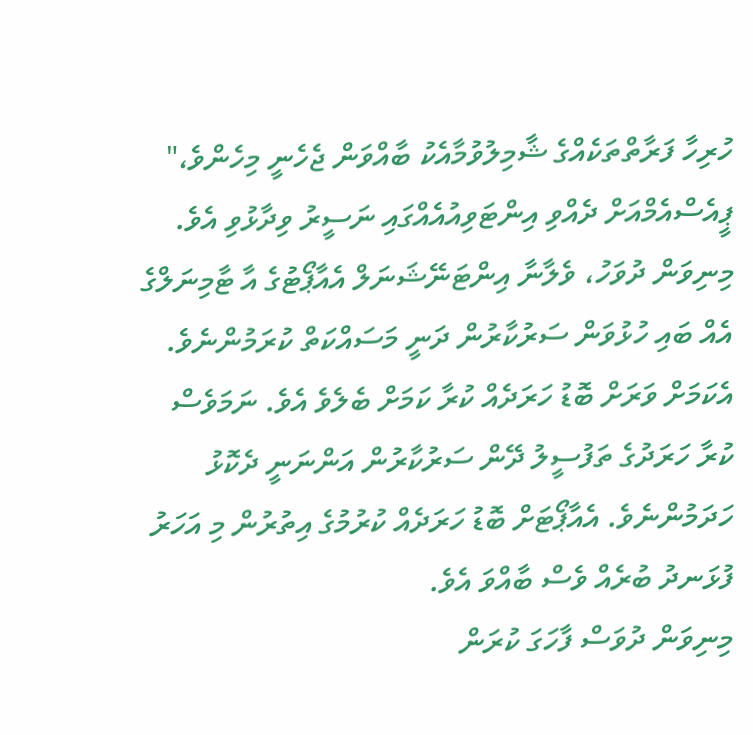ހުރިހާ ފަރާތްތަކެއްގެ ޝާމިލުވުމާއެކު ބާއްވަން ޖެހެނީ މިހެންވެ،" ޕީއެސްއެމްއަށް ދެއްވި އިންޓަވިއުއެއްގައި ނަސީރު ވިދާޅުވި އެވެ.
މިނިވަން ދުވަހު، ވެލާނާ އިންޓަނޭޝަނަލް އެއާޕޯޓުގެ އާ ޓާމިނަލްގެ އެއް ބައި ހުޅުވަން ސަރުކާރުން ދަނީ މަސައްކަތް ކުރަމުންނެވެ. އެކަމަށް ވަރަށް ބޮޑު ހަރަދެއް ކުރާ ކަމަށް ބެލެވެ އެވެ. ނަމަވެސް ކުރާ ހަރަދުގެ ތަފުސީލު ދޭން ސަރުކާރުން އަންނަނީ ދެކޮޅު ހަދަމުންނެވެ. އެއާޕޯޓަށް ބޮޑު ހަރަދެއް ކުރުމުގެ އިތުރުން މި އަހަރު ފުޅަނދު ބުރެއް ވެސް ބާއްވަ އެވެ.
މިނިވަން ދުވަސް ފާހަގަ ކުރަން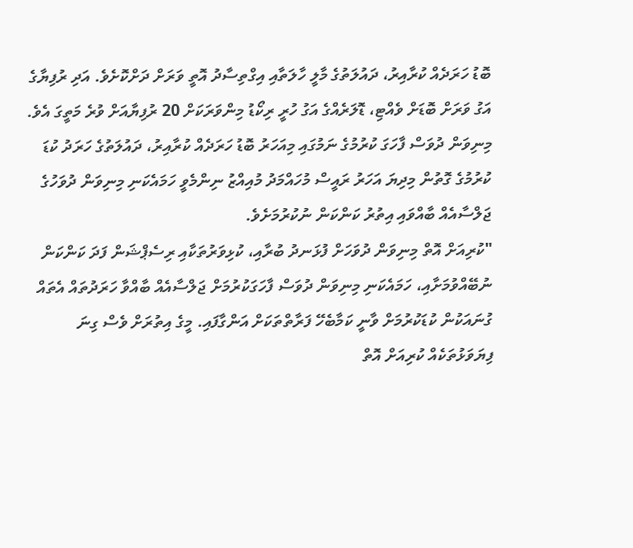ބޮޑު ހަރަދެއް ކުރާއިރު، ދައުލަތުގެ މާލީ ހާލަތާއި އިގްތިސާދު އޮތީ ވަރަށް ދަށްކޮށެވެ. އަދި ރުފިޔާގެ އަގު ވަރަށް ބޮޑަށް ވެއްޓި، ޑޮލަރެއްގެ އަގު ހުރީ ރިކޯޑު މިންވަރަކަށް 20 ރުފިޔާއަށް ވުރެ މަތީގަ އެވެ.
މިނިވަން ދުވަސް ފާހަގަ ކުރުމުގެ ނަމުގައި މިއަހަރު ބޮޑު ހަރަދެއް ކުރާއިރު، ދައުލަތުގެ ހަރަދު ކުޑަ ކުރުމުގެ ގޮތުން މިދިޔަ އަހަރު ރައީސް މުހައްމަދު މުއިއްޒު ނިންމެވީ ހަމައެކަނި މިނިވަން ދުވަހުގެ ޖަލްސާއެއް ބާއްވައި އިތުރު ކަންކަން ނުކުރުމަށެވެ.
"ކުރިއަށް އޮތް މިނިވަން ދުވަހަށް ފުޅަނދު ބުރާއި، ކުޅިވަރުތަކާއި ރިސެޕްޝަން ފަދަ ކަންކަން ނުބޭއްވުމަށާއި، ހަމައެކަނި މިނިވަން ދުވަސް ފާހަގަކުރުމަށް ޖަލްސާއެއް ބާއްވާ ހަރަދުތައް އެތައް ގުނައަކުން ކުޑަކުރުމަށް ވާނީ ކަމާބެހޭ ފަރާތްތަކަށް އަންގާފައި. މީގެ އިތުރަށް ވެސް ގިނަ ފިޔަވަޅުތަކެއް ކުރިއަށް އޮތް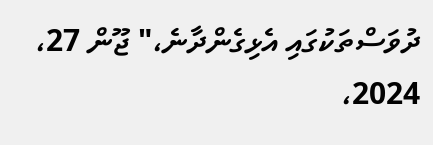ދުވަސްތަކުގައި އެޅިގެންދާނެ،" ޖޫން 27، 2024،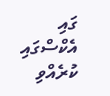ގައި އެކްސްގައި ކުރެއްވި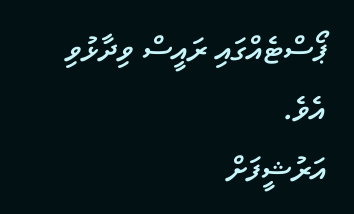ޕޯސްޓެއްގައި ރައީސް ވިދާޅުވި އެވެ.
އަރުޝީފަށް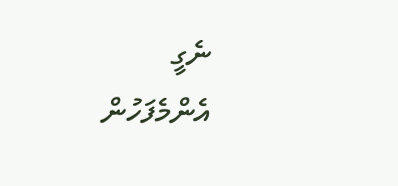ނެގީ
އެންމެފަހުން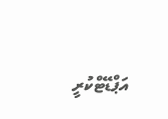އަޕްޑޭޓްކުރީ